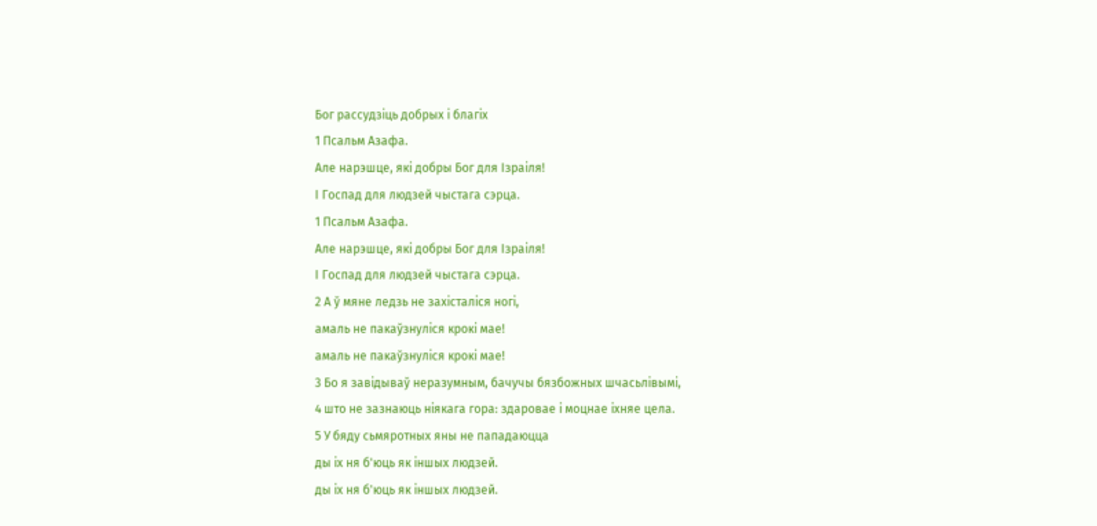Бог рассудзіць добрых і благіх
1 Псальм Азафа.
Але нарэшце, які добры Бог для Ізраіля!
І Госпад для людзей чыстага сэрца.
1 Псальм Азафа.
Але нарэшце, які добры Бог для Ізраіля!
І Госпад для людзей чыстага сэрца.
2 А ў мяне ледзь не захісталіся ногі,
амаль не пакаўзнуліся крокі мае!
амаль не пакаўзнуліся крокі мае!
3 Бо я завідываў неразумным, бачучы бязбожных шчасьлівымі,
4 што не зазнаюць ніякага гора: здаровае і моцнае іхняе цела.
5 У бяду сьмяротных яны не пападаюцца
ды іх ня б'юць як іншых людзей.
ды іх ня б'юць як іншых людзей.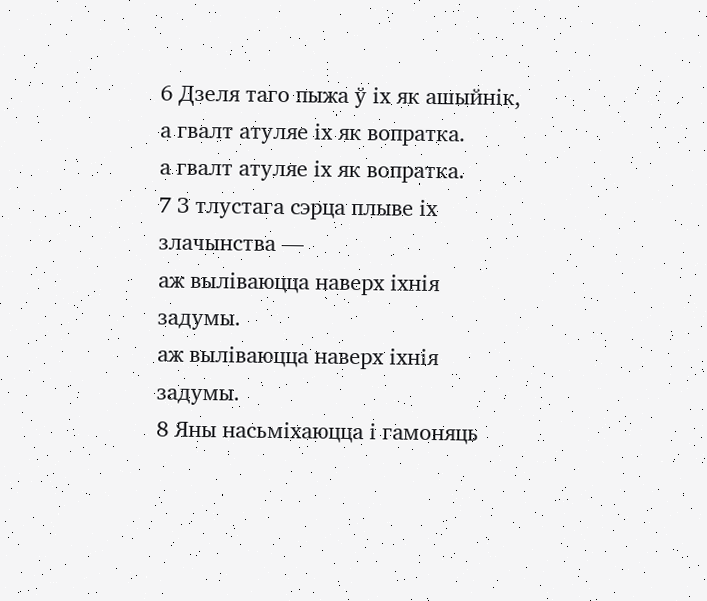6 Дзеля таго пыжа ў іх як ашыйнік,
а гвалт атуляе іх як вопратка.
а гвалт атуляе іх як вопратка.
7 З тлустага сэрца плыве іх злачынства —
аж выліваюцца наверх іхнія задумы.
аж выліваюцца наверх іхнія задумы.
8 Яны насьміхаюцца і гамоняць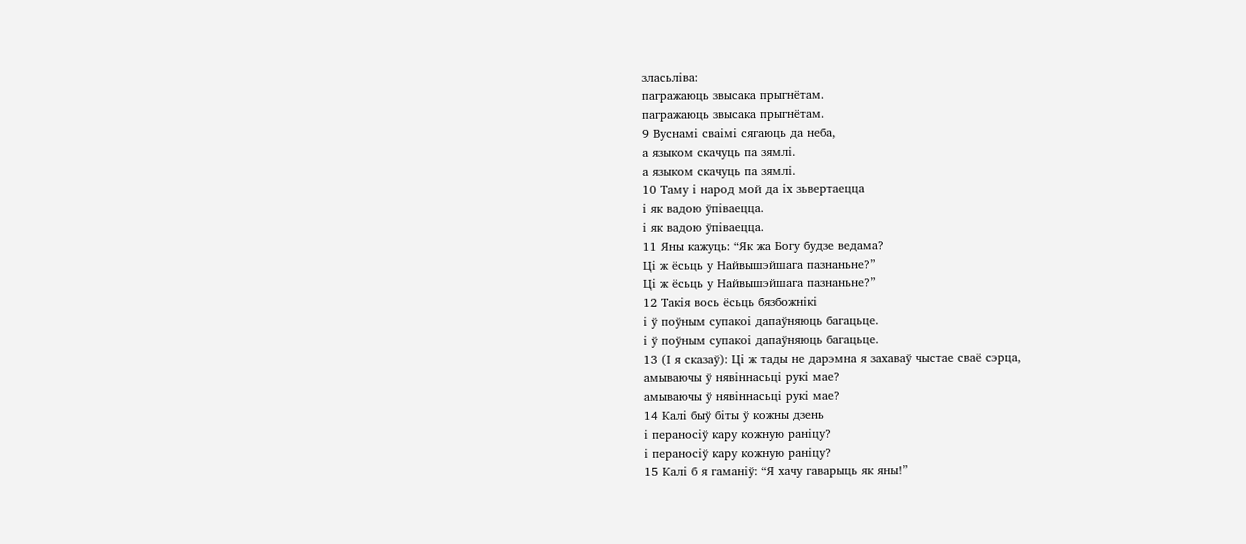зласьліва:
пагражаюць звысака прыгнётам.
пагражаюць звысака прыгнётам.
9 Вуснамі сваімі сягаюць да неба,
а языком скачуць па зямлі.
а языком скачуць па зямлі.
10 Таму і народ мой да іх зьвертаецца
і як вадою ўпіваецца.
і як вадою ўпіваецца.
11 Яны кажуць: “Як жа Богу будзе ведама?
Ці ж ёсьць у Найвышэйшага пазнаньне?”
Ці ж ёсьць у Найвышэйшага пазнаньне?”
12 Такія вось ёсьць бязбожнікі
і ў поўным супакоі дапаўняюць багацьце.
і ў поўным супакоі дапаўняюць багацьце.
13 (І я сказаў): Ці ж тады не дарэмна я захаваў чыстае сваё сэрца,
амываючы ў нявіннасьці рукі мае?
амываючы ў нявіннасьці рукі мае?
14 Калі быў біты ў кожны дзень
і пераносіў кару кожную раніцу?
і пераносіў кару кожную раніцу?
15 Калі б я гаманіў: “Я хачу гаварыць як яны!”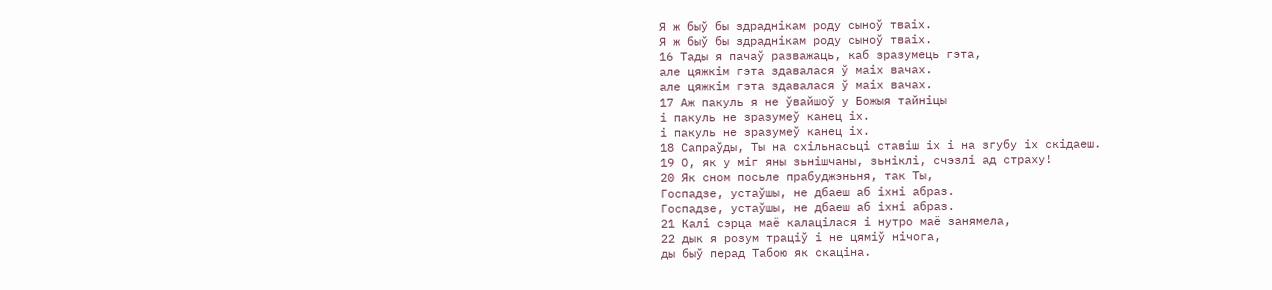Я ж быў бы здраднікам роду сыноў тваіх.
Я ж быў бы здраднікам роду сыноў тваіх.
16 Тады я пачаў разважаць, каб зразумець гэта,
але цяжкім гэта здавалася ў маіх вачах.
але цяжкім гэта здавалася ў маіх вачах.
17 Аж пакуль я не ўвайшоў у Божыя тайніцы
і пакуль не зразумеў канец іх.
і пакуль не зразумеў канец іх.
18 Сапраўды, Ты на схільнасьці ставіш іх і на згубу іх скідаеш.
19 О, як у міг яны зьнішчаны, зьніклі, счэзлі ад страху!
20 Як сном посьле прабуджэньня, так Ты,
Госпадзе, устаўшы, не дбаеш аб іхні абраз.
Госпадзе, устаўшы, не дбаеш аб іхні абраз.
21 Калі сэрца маё калацілася і нутро маё занямела,
22 дык я розум траціў і не цяміў нічога,
ды быў перад Табою як скаціна.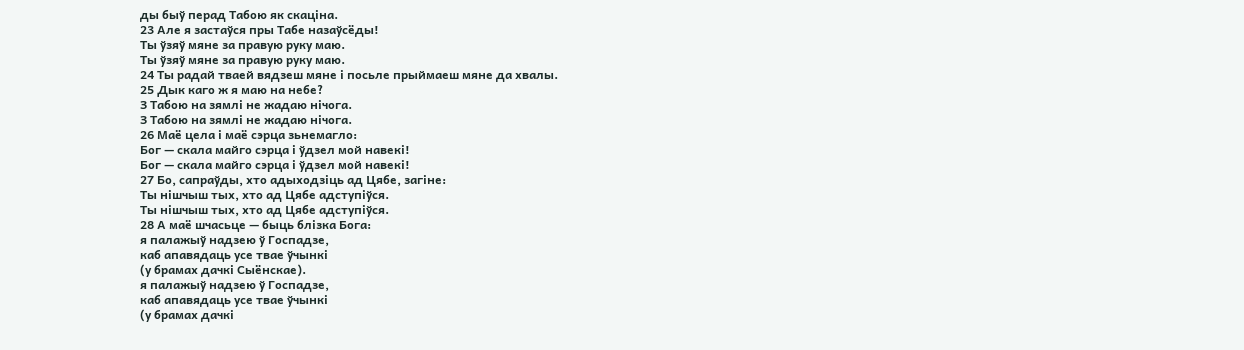ды быў перад Табою як скаціна.
23 Але я застаўся пры Табе назаўсёды!
Ты ўзяў мяне за правую руку маю.
Ты ўзяў мяне за правую руку маю.
24 Ты радай тваей вядзеш мяне і посьле прыймаеш мяне да хвалы.
25 Дык каго ж я маю на небе?
З Табою на зямлі не жадаю нічога.
З Табою на зямлі не жадаю нічога.
26 Маё цела і маё сэрца зьнемагло:
Бог — скала майго сэрца і ўдзел мой навекі!
Бог — скала майго сэрца і ўдзел мой навекі!
27 Бо, сапраўды, хто адыходзіць ад Цябе, загіне:
Ты нішчыш тых, хто ад Цябе адступіўся.
Ты нішчыш тых, хто ад Цябе адступіўся.
28 А маё шчасьце — быць блізка Бога:
я палажыў надзею ў Госпадзе,
каб апавядаць усе твае ўчынкі
(у брамах дачкі Сыёнскае).
я палажыў надзею ў Госпадзе,
каб апавядаць усе твае ўчынкі
(у брамах дачкі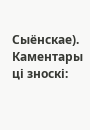Сыёнскае).
Каментары ці зноскі: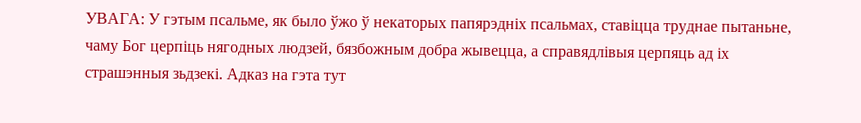УВАГА: У гэтым псальме, як было ўжо ў некаторых папярэдніх псальмах, ставіцца труднае пытаньне, чаму Бог церпіць нягодных людзей, бязбожным добра жывецца, а справядлівыя церпяць ад іх страшэнныя зьдзекі. Адказ на гэта тут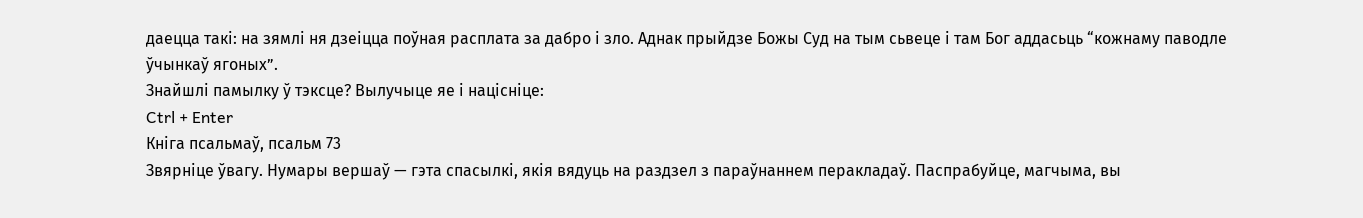даецца такі: на зямлі ня дзеіцца поўная расплата за дабро і зло. Аднак прыйдзе Божы Суд на тым сьвеце і там Бог аддасьць “кожнаму паводле ўчынкаў ягоных”.
Знайшлі памылку ў тэксце? Вылучыце яе і націсніце:
Ctrl + Enter
Кніга псальмаў, псальм 73
Звярніце ўвагу. Нумары вершаў — гэта спасылкі, якія вядуць на раздзел з параўнаннем перакладаў. Паспрабуйце, магчыма, вы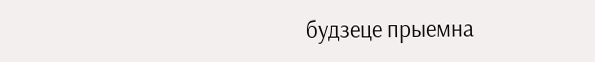будзеце прыемна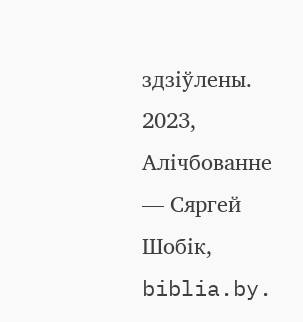здзіўлены.
2023, Алічбованне — Сяргей Шобік, biblia.by.